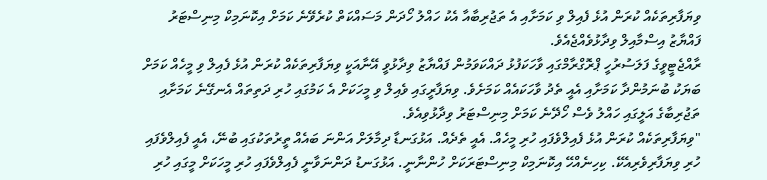ވިޔަފާރިތަކެއް ކުރަން އުޅެ ފެއިލް ވި ކަމަށާއި އެ ތަޖުރިބާއާ އެކު ހައްލު ހޯދަން މަސައްކަތް ކުރެވޭނެ ކަމަށް އިކޮނަމިކް މިނިސްޓަރު ފައްޔާޒު އިސްމާއިލް ވިދާޅުވެއްޖެއެވެ.
ރާއްޖެޓީވީގެ ފަލަސުރުހީ ޕްރޮގްރާމްގައި ވާހަކަފުޅު ދައްކަވަމުން ފައްޔާޒު ވިދާޅުވީ އޭނާއަކީ ވިޔަފާރިތަކެއް ކުރަން އުޅެ ފެއިލް ވި މީހެއް ކަމަށް ބަޔަކު ބުނަމުންދާ ކަމަށާއި އެއީ ތެދު ވާހަކައެއް ކަމަށެވެ. ވިޔަފާރީގައި ވެއިލް ވި މީހަކަށް އެ ކަމުގައި ހުރި ދަތިތައް އެނގޭނެ ކަމަށާއި ތަޖުރިބާގެ އަލީގައި ހައްލު ވެސް ހޯދޭނެ ކަމަށް މިނިސްޓަރު ވިދާޅުވިއެވެ.
"ވިޔަފާރިތަކެއް ކުރަން އުޅެ ފެއިލްވެފައި ހުރި މީހެއް. އެއީ ތެދެއް. އަޅުގަނޑާ ދިމާލަށް އަންނަ ބައެއް ތީރުތަކުގައި ބުނޭ، އެއީ ފެއިލްވެފައި ހުރި ވިޔަފާރިވެރިއެކޭ. ކިހިނެއްހޭ އިކޮނަމިކް މިނިސްޓަރަކަށް ހުންނާނީ. އަޅުގަނޑު ދަންނަވާނީ ފެއިލްވެފައި ހުރި މީހަކަށް މީގައި ހުރި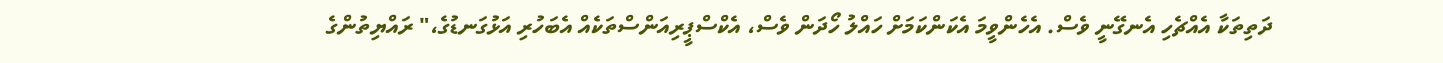ދަތިތަކާ އެއްޗެހި އެނގޭނީ ވެސް. އެހެންވީމަ އެކަންކަމަށް ހައްލު ހޯދަން ވެސް، އެކްސްޕީރިއަންސްތަކެއް އެބަހުރި އަޅުގަނޑުގެ،" ރައްޔިތުންގެ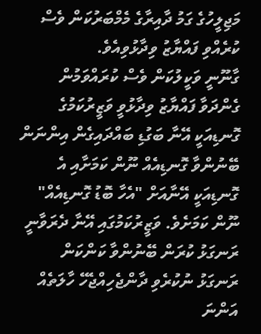މަޖިލީހުގެ ގަމު ދާއިރާގެ މެމްބަރުކަން ވެސް ކުރެއްވި ފައްޔާޒު ވިދާޅުވިއެވެ.
ގާނޫނީ ވަކީލުކަން ވެސް ކުރައްވަމުން ގެންދަވާ ފައްޔާޒު ވިދާޅުވީ ވަޒީރުކަމުގެ ގޮނޑިއަކީ އޭނާ ބަގުޑި ބައްދައިގެން އިންނަން ބޭނުންވާ ގޮނޑިއެއް ނޫން ކަމަށާއި އެ ގޮނޑިއަކީ އޭނާއަށް "އެހާ ބޮޑު ގޮނޑިއެއް" ނޫން ކަމަށެވެ. ވަޒީރުކަމުގައި އޭނާ ދެރަވާނީ ރަނގަޅު ކުރަން ބޭނުންވާ ކަންކަން ރަނގަޅު ނުކުރެވި ދާންޖެހިއްޖެހޭ ހާލަތެއް އަންނަ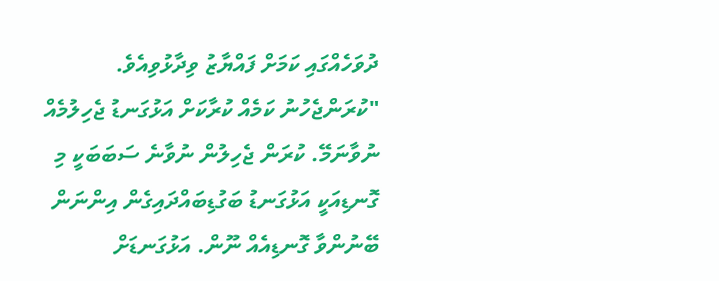ދުވަހެއްގައި ކަމަށް ފައްޔާޒު ވިދާޅުވިއެވެ.
"ކުރަންޖެހުނު ކަމެއް ކުރާކަށް އަޅުގަނޑު ޖެހިލުމެއް ނުވާނަމޭ. ކުރަން ޖެހިލުން ނުވާނެ ސަބަބަކީ މި ގޮނޑިއަކީ އަޅުގަނޑު ބަގުޑިބައްދައިގެން އިންނަން ބޭނުންވާ ގޮނޑިއެއް ނޫން. އަޅުގަނޑަށް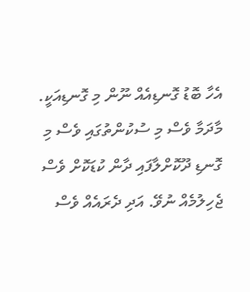އެހާ ބޮޑު ގޮނޑިއެއް ނޫން މި ގޮނޑިއަކީ. މާދަމާ ވެސް މި ސުކުންތުގައި ވެސް މި ގޮނޑި ދޫކޮށްލާފައި ދާން ކުޑަކޮށް ވެސް ޖެހިލުމެއް ނުވޭ. އަދި ދެރައެއް ވެސް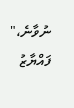ނުވާނެ،" ފައްޔާޒު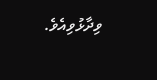ވިދާޅުވިއެވެ.